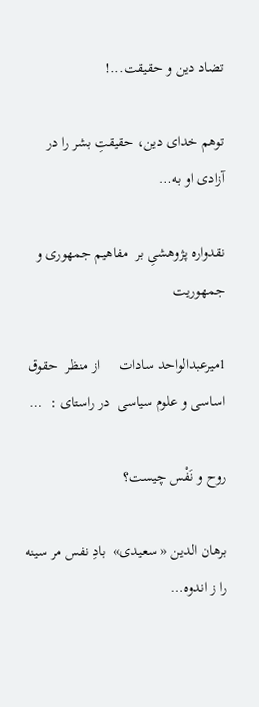تضاد دین و حقیقت...!

توهم خدای دین، حقیقتِ بشر را در آزادی او به…

نقدواره پژوهشیِ بر  مفاهیم جمهوری و جمهوریت

1میرعبدالواحد سادات     از منظر  حقوق اساسی و علوم سیاسی  در راستای :  …

روح و نَفْس چیست؟

برهان الدین « سعیدی»  بادِ نفس مر سینه را ز اندوه…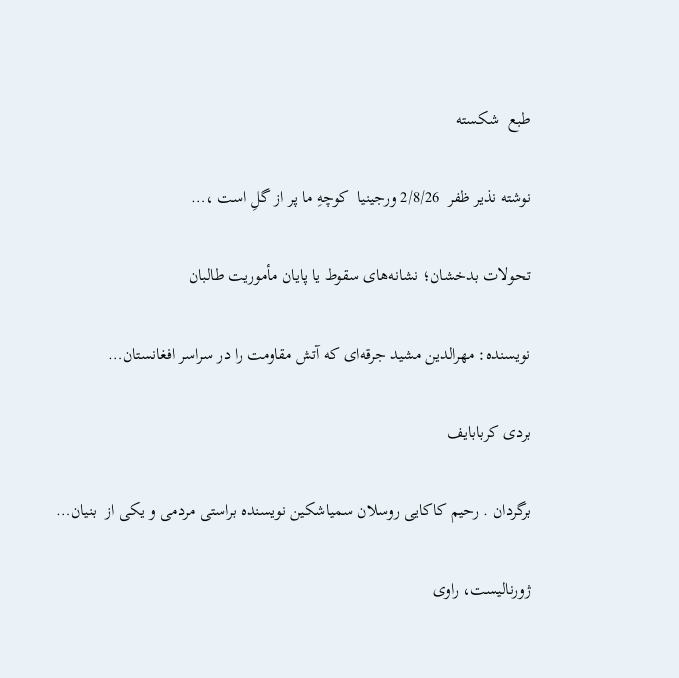طبع  شکسته

نوشته نذیر ظفر  2/8/26 ورجینیا  كوچهِ ما پر از گلِ است ،…

تحولات بدخشان؛ نشانه‌های سقوط یا پایان مأموریت طالبان

نویسنده: مهرالدین مشید جرقه‌ای که آتش مقاومت را در سراسر افغانستان…

بردی کربابایف

برگردان . رحیم کاکایی روسلان سمیاشکین نویسنده براستی مردمی و یکی از  بنیان…

ژورنالیست، راوی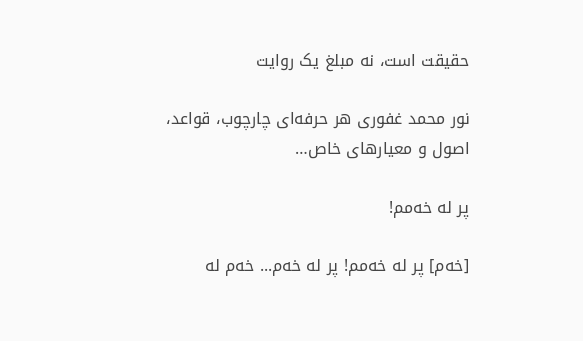حقیقت است، نه مبلغ یک روایت

نور محمد غفوری هر حرفه‌ای چارچوب، قواعد، اصول و معیارهای خاص…

پر له خەمم!

[خه‌م] پر له خەمم! پر لە خەم... خەم له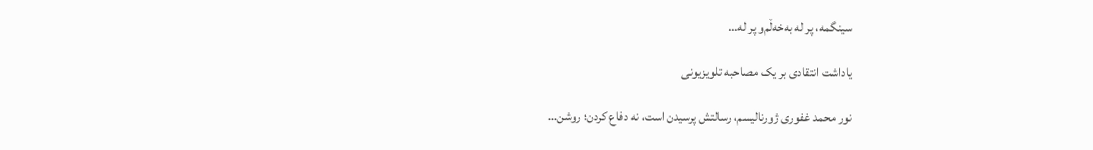سینگمە، پر لە بەخەڵم‌و پر لە…

یاداشت انتقادی بر یک مصاحبه تلویزیونی

نور محمد غفوری ژورنالیسم، رسالتش پرسیدن است، نه دفاع کردن؛ روشن…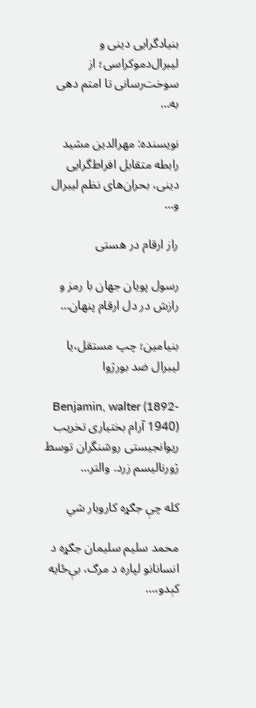بنیادگرایی دینی و لیبرال‌دموکراسی؛ از سوخت‌رسانی تا امتم دهی به…

نویسنده: مهرالدین مشید  رابطه متقابل افراط‌گرایی دینی، بحران‌های نظم لیبرال و…

راز ارقام در هستی

رسول پویان جهان با رمز و رازش در دل ارقام پنهان…

بنیامین؛ چپ مستقل،یا لیبرال ضد بورژوا

Benjamin, walter (1892- 1940) آرام بختیاری تخریب ریوانجیستی روشنگران توسط ژورنالیسم زرد. والتر…

کله چې جګړه کاروبار شي

محمد سليم سليمان جګړه د انسانانو لپاره د مرګ، بې‌ځایه کېدو،…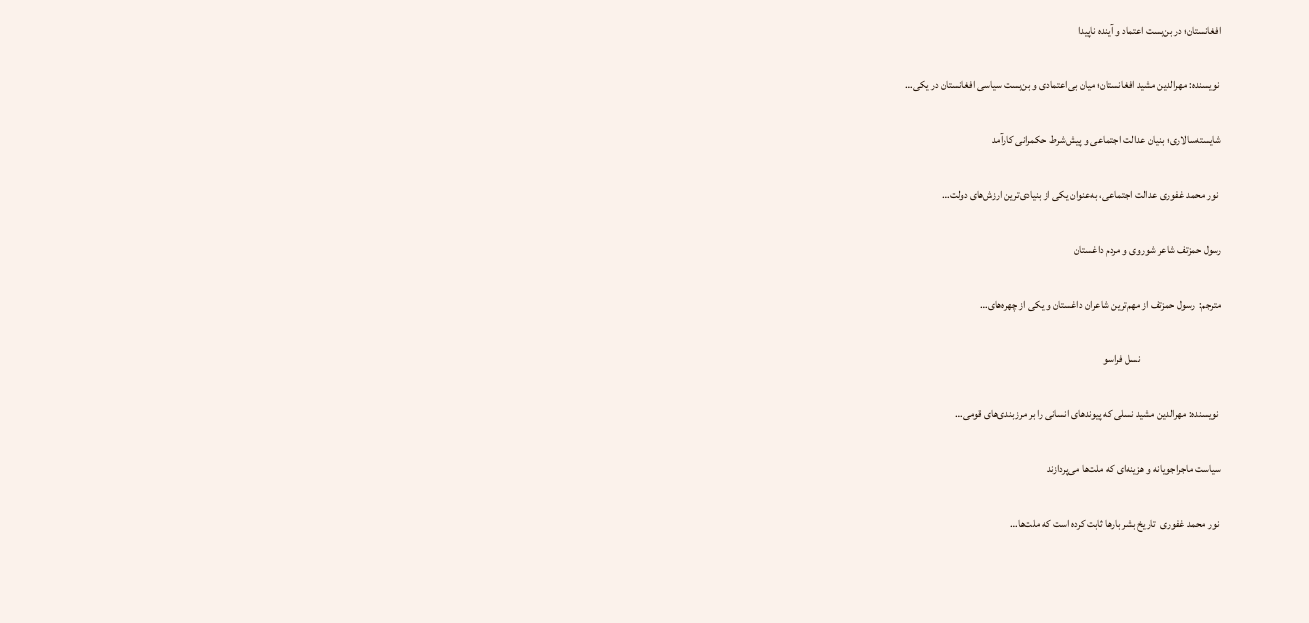افغانستان؛ در بن‌بست اعتماد و آینده ناپیدا

 نویسنده: مهرالدین مشید افغانستان؛ میان بی‌اعتمادی و بن‌بست سیاسی افغانستان در یکی…

شایسته‌سالاری؛ بنیان عدالت اجتماعی و پیش‌شرط حکمرانی کارآمد

 نور محمد غفوری عدالت اجتماعی، به‌عنوان یکی از بنیادی‌ترین ارزش‌های دولت…

رسول حمزتف شاعر شوروی و مردم داغستان

مترجم:  رسول حمزتف از مهم‌ترین شاعران داغستان و یکی از چهره‌های…

                                      نسل فراسو

 نویسنده: مهرالدین مشید نسلی که پیوندهای انسانی را بر مرزبندی‌های قومی…

سیاست ماجراجویانه و هزینه‌ای که ملت‌ها می‌پردازند

 نور محمد غفوری  تاریخ بشر بارها ثابت کرده است که ملت‌ها…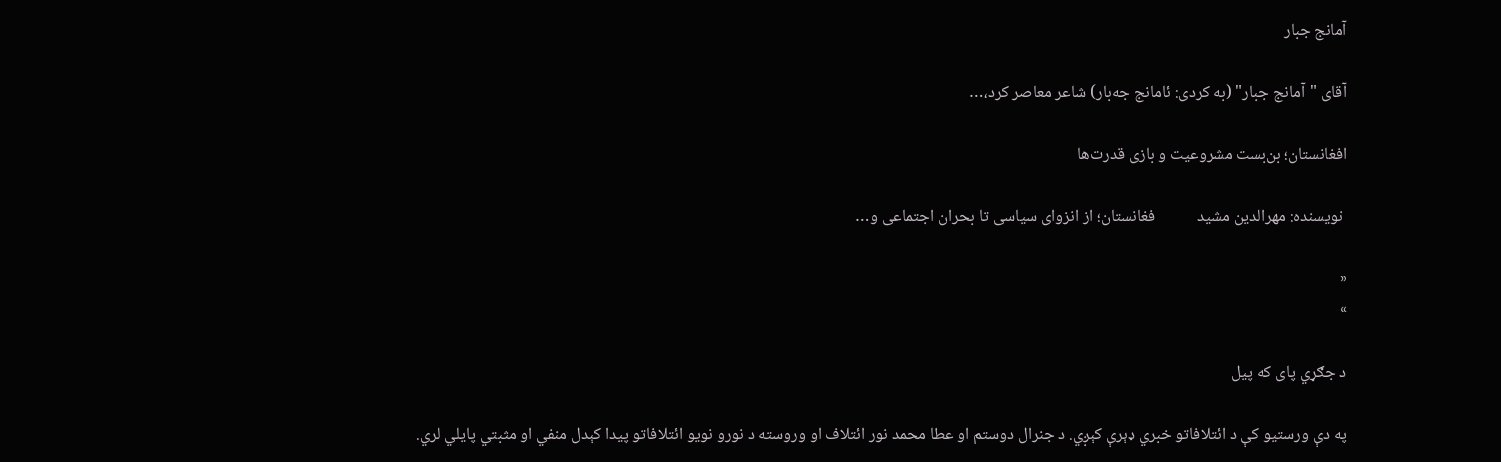آمانج جبار

آقای "آمانج جبار" (به کردی: ئامانج جەبار) شاعر معاصر کرد،…

افغانستان؛ بن‌بست مشروعیت و بازی قدرت‌ها

 نویسنده: مهرالدین مشید           فغانستان؛ از انزوای سیاسی تا بحران اجتماعی و…

«
»

د جګړي پای که پيل

په دې ورستیو کې د ائتلافاتو خبري ډېرې کېږي. د جنرال دوستم او عطا محمد نور ائتلاف او وروسته د نورو نويو ائتلافاتو پیدا کېدل منفي او مثبتي پایلي لري.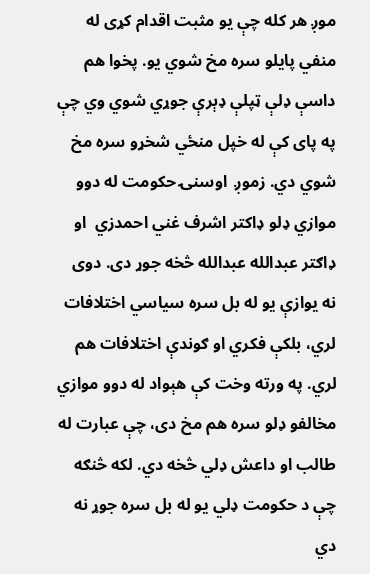موږ هر کله چې یو مثبت اقدام کړی له منفي پایلو سره مخ شوي یو. پخوا هم داسې ډلې ټپلې ډېرې جوړي شوي وي چې په پای کې له خپل منځي شخړو سره مخ شوي دي. زموږ  اوسنۍ حکومت له دوو موازي ډلو ډاکتر اشرف غني احمدزي  او ډاګتر عبدالله عبدالله څخه جوړ دی. دوی نه یوازې یو له بل سره سیاسي اختلافات لري، بلکې فکري او ګوندې اختلافات هم لري. په ورته وخت کې هېواد له دوو موازي مخالفو ‌‌ډلو سره هم مخ دی، چې عبارت له طالب او داعش ډلي څخه دي. لکه څنګه چې د حکومت ډلي یو له بل سره جوړ نه دي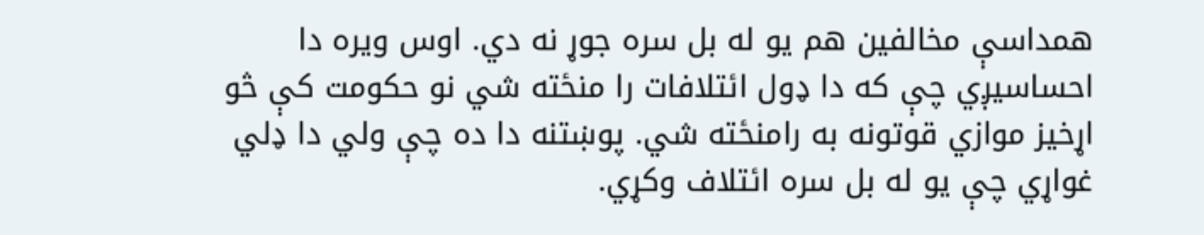همداسې مخالفین هم یو له بل سره جوړ نه دي. اوس ویره دا احساسیږي چې که دا ډول ائتلافات را منځته شي نو حکومت کې څو اړخیز موازي قوتونه به رامنځته شي. پوښتنه دا ده چې ولي دا ډلي غواړي چې یو له بل سره ائتلاف وکړي.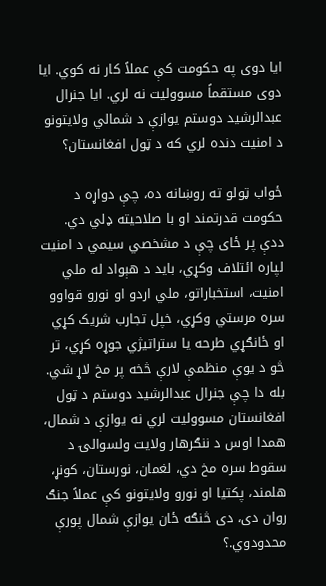ایا دوی په حکومت کې عملاً کار نه کوي. ایا دوی مستقماً مسوولیت نه لري. ایا جنرال عبدالرشید دوستم یوازې د شمالي ولایتونو د امنیت دنده لري که د ټول افغانستان؟

ځواب ټولو ته روښانه ده، چې دواړه د حکومت قدرتمند او با صلاحیته ډلي دي. ددې پر ځای چې د مشخصي سیمي د امنیت لپاره ائتلاف وکړي، باید د هېواد له ملي امنیت، استخباراتو، ملي اردو او نورو قواوو سره مرستي وکړي، خپل تجارب شریک کړي او ځانګړي طرحه یا ستراتیژي جوړه کړي، تر څو د یوې منظمې لارې څخه پر مخ لاړ شي. بله دا چې جنرال عبدالرشید دوستم د ټول افغانستان مسوولیت لري نه یوازې د شمال، همدا اوس د ننګرهار ولایت ولسوالۍ د سقوط سره مخ دي، لغمان، نورستان، کونړ، هلمند، پکتیا او نورو ولایتونو کې عملاً جنګ روان دی، دی څنګه ځان یوازې شمال پورې محدودوي.؟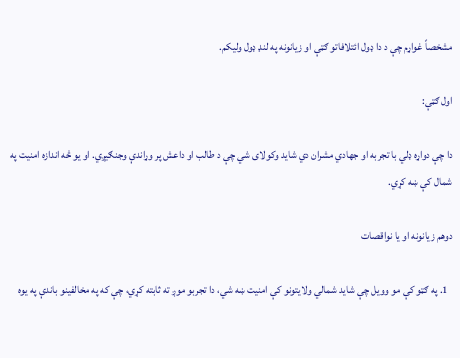مشخصاً غواړم چې د دا ډول ائتلافاتو ګټې او زیانونه په لنډ ډول ولیکم.

اول ګټې:

دا چې دواړه ډلي با تجربه او جهادي مشران دي شاید وکولای شي چې د طالب او داعش پر وړاندې وجنګیږي. او یو څه اندازه امنیت په شمال کې ښه کړي.

دوهم زیانونه او یا نواقصات

  1. په ګټو کې مو وویل چې شاید شمالي ولایتونو کې امنیت ښه شي، دا تجربو موږ ته ثابته کړي، چې که په مخالفینو باندې په یوه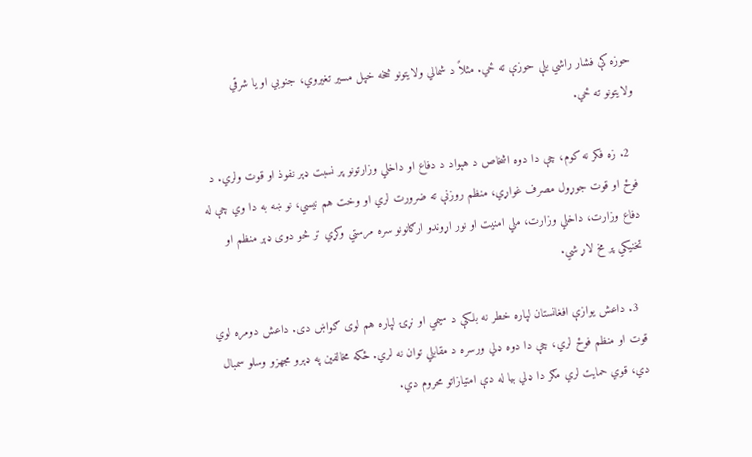حوزه کې فشار راشي بلې حوزې ته ځي. مثلاً د شمالي ولایتونو څخه خپل مسیر تغیروي، جنوبي او یا شرقي ولایتونو ته ځي.

  2. زه فکر نه کوم، چې دا دوه اشخاص د هېواد د دفاع او داخلي وزارتونو پر نسبت ډېر نفوذ او قوت ولري. د فوځ او قوت جوړول مصرف غواړي، منظم روزنې ته ضرورت لري او وخت هم نیسي، نو ښه به دا وي چې له دفاع وزارت، داخلي وزارت، ملي امنیت او نور اړوندو ارګانونو سره مرستي وکړي تر څو دوی ډېر منظم او تخنیکي پر مخ لاړ شي.

  3. داعش یوازې افغانستان لپاره خطر نه بلکې د سیمي او نړۍ لپاره هم لوی ګواښ دی. داعش دومره لوي قوت او منظم فوځ لري، چې دا دوه ډلي ورسره د مقابلي توان نه لري. ځکه مخالفین په ډېرو مجهزو وسلو سمبال دي، قوي حمایت لري مګر دا ډلي بیا له دې امتیازاتو محروم دي.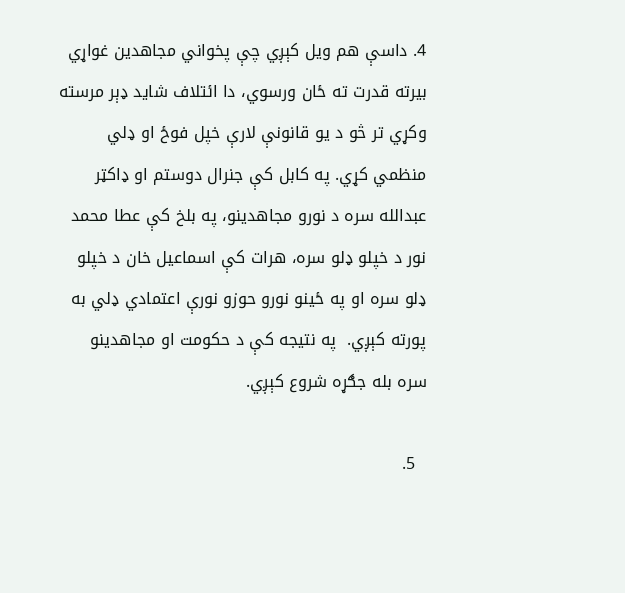4. داسې هم ویل کېږي چې پخواني مجاهدین غواړي بیرته قدرت ته ځان ورسوي، دا ائتلاف شاید ډېر مرسته وکړي تر څو د یو قانونې لارې خپل فوځ او ډلي منظمي کړي. په کابل کې جنرال دوستم او ډاکټر عبدالله سره د نورو مجاهدینو، په بلخ کې عطا محمد نور د خپلو ډلو سره، هرات کې اسماعیل خان د خپلو ډلو سره او په ځینو نورو حوزو نورې اعتمادي ډلي به پورته کېږي.  په نتیجه کې د حکومت او مجاهدینو سره بله جګړه شروع کېږي.

  5.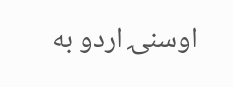اوسنۍ اردو به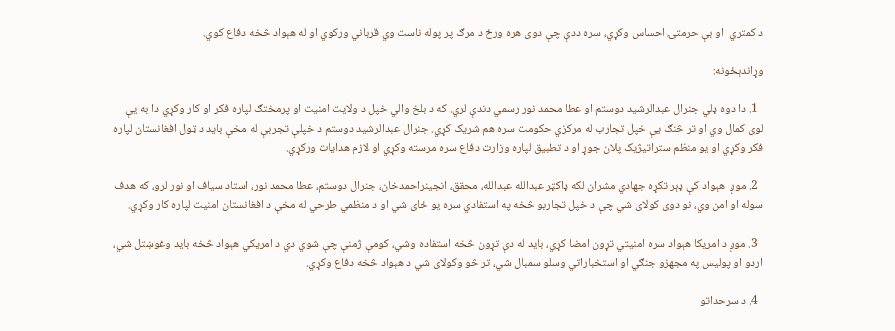د کمتري  او بې حرمتۍ احساس وکړي، سره ددې چې دوی هره ورځ د مرګ پر پوله ناست وي قرباني ورکوي او له هېواد څخه دفاع کوي.

وړاندېځونه:

  1. دا دوه ډلي جنرال عبدالرشید دوستم او عطا محمد نور رسمي دندې لري. که د بلخ والي خپل د ولایت امنیت او پرمختګ لپاره فکر او کار وکړي دا به یې لوی کمال وي او تر څنګ یې خپل تجارب له مرکزي حکومت سره هم شریک کړي. جنرال عبدالرشید دوستم د خپلې تجربې له مخې باید د ټول افغانستان لپاره فکر وکړي او یو منظم ستراتیژیک پلان جوړ او د تطبیق لپاره وزارت دفاع سره مرسته وکړي او لازم هدایات ورکړي.

  2. موږ  هېواد کې ډېر تکړه جهادي مشران لکه ډاکټر عبدالله عبدالله، محقق، انجینراحمدخان، جنرال دوستم، عطا محمد نور، استاد سیاف او نور لرو، که هدف سوله او امن وي، نو دوی کولای شي چې د خپل تجاربو څخه په استفادي سره یو ځای شي او د منظمي طرحي له مخې د افغانستان امنیت لپاره کار وکړي.

  3. موږ د امریکا هېواد سره امنیتي تړون امضا کړي، باید له دې تړون څخه استفاده وشي، کومې ژمنې چې شوي دي د امریکي هېواد څخه باید وغوښتل شي، اردو او پولیس په مجهزو جنګي او استخباراتي وسلو سمبال شي، تر څو وکولای شي د هېواد څخه دفاع وکړي.

  4. د سرحداتو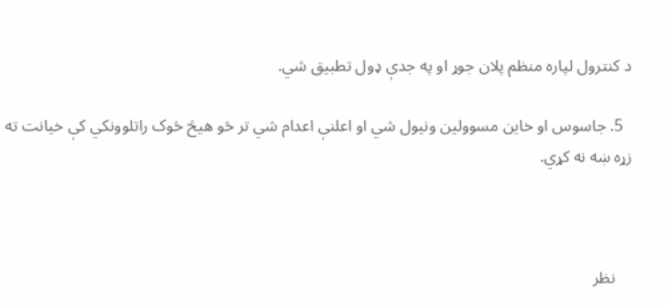د کنترول لپاره منظم پلان جوړ او په جدې ډول تطبیق شي.

  5. جاسوس او خاین مسوولین ونیول شي او اعلنې اعدام شي تر څو هیڅ څوک راتلوونکي کې خیانت ته زړه ښه نه کړي.



    نظر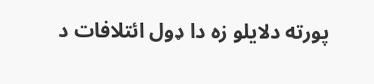پورته دلایلو زه دا ډول ائتلافات د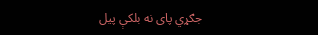جګړي پای نه بلکې پیل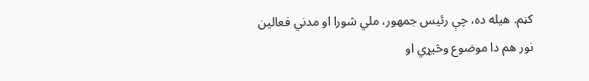کڼم. هیله ده، چې رئیس جمهور، ملي شورا او مدني فعالین نور هم دا موضوع وڅیړي او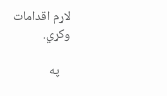لاړم اقدامات وکړي.

    په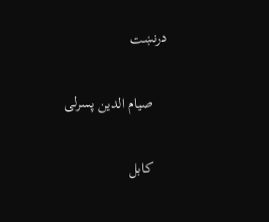درنښت

    صیام الدین پسرلی

    کابل